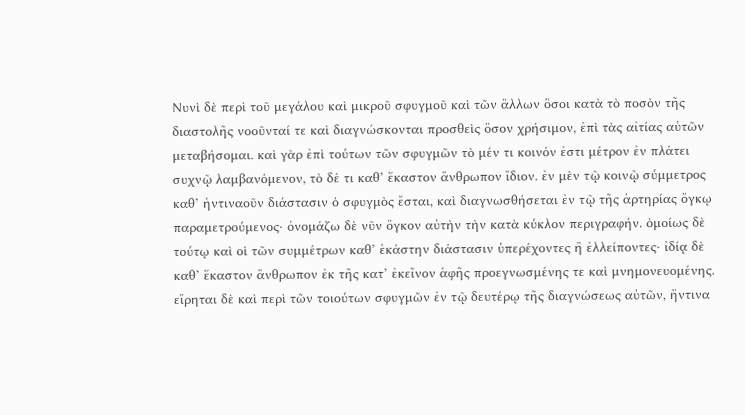Νυνὶ δὲ περὶ τοῦ μεγάλου καὶ μικροῦ σφυγμοῦ καὶ τῶν ἄλλων ὅσοι κατὰ τὸ ποσὸν τῆς διαστολῆς νοοῦνταί τε καὶ διαγνώσκονται προσθεὶς ὅσον χρήσιμον, ἐπὶ τὰς αἰτίας αὐτῶν μεταβήσομαι. καὶ γὰρ ἐπὶ τούτων τῶν σφυγμῶν τὸ μέν τι κοινόν ἐστι μέτρον ἐν πλάτει συχνῷ λαμβανόμενον, τὸ δέ τι καθ’ ἕκαστον ἄνθρωπον ἴδιον. ἐν μὲν τῷ κοινῷ σύμμετρος καθ’ ἡντιναοῦν διάστασιν ὁ σφυγμὸς ἔσται, καὶ διαγνωσθήσεται ἐν τῷ τῆς ἀρτηρίας ὄγκῳ παραμετρούμενος· ὀνομάζω δὲ νῦν ὄγκον αὐτὴν τὴν κατὰ κύκλον περιγραφήν. ὁμοίως δὲ τούτῳ καὶ οἱ τῶν συμμέτρων καθ’ ἑκάστην διάστασιν ὑπερέχοντες ἢ ἐλλείποντες· ἰδίᾳ δὲ καθ’ ἕκαστον ἄνθρωπον ἐκ τῆς κατ’ ἐκεῖνον ἁφῆς προεγνωσμένης τε καὶ μνημονευομένης. εἴρηται δὲ καὶ περὶ τῶν τοιούτων σφυγμῶν ἐν τῷ δευτέρῳ τῆς διαγνώσεως αὐτῶν, ἥντινα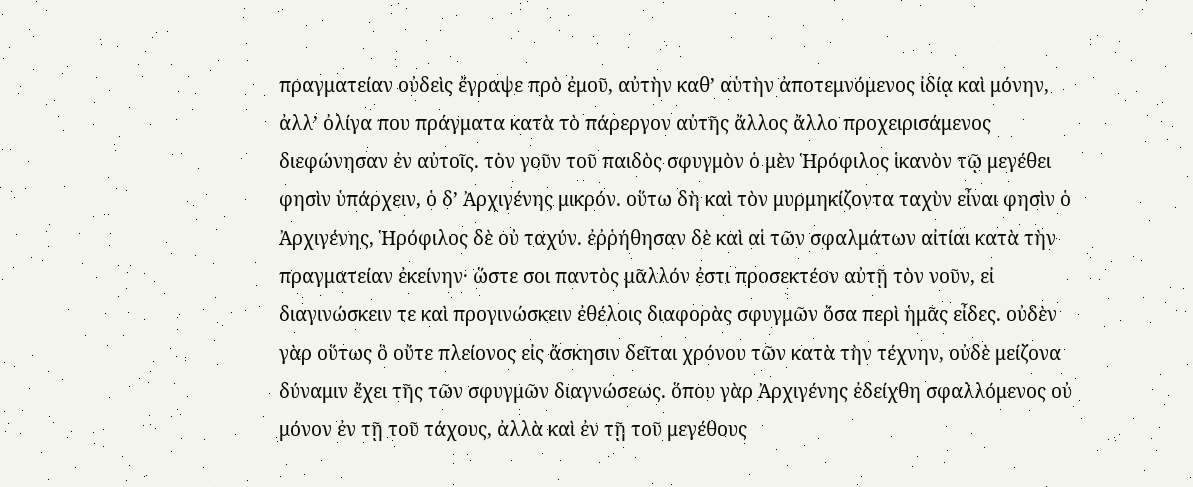πραγματείαν οὐδεὶς ἔγραψε πρὸ ἐμοῦ, αὐτὴν καθ’ αὑτὴν ἀποτεμνόμενος ἰδίᾳ καὶ μόνην, ἀλλ’ ὀλίγα που πράγματα κατὰ τὸ πάρεργον αὐτῆς ἄλλος ἄλλο προχειρισάμενος διεφώνησαν ἐν αὐτοῖς. τὸν γοῦν τοῦ παιδὸς σφυγμὸν ὁ μὲν Ἡρόφιλος ἱκανὸν τῷ μεγέθει φησὶν ὑπάρχειν, ὁ δ’ Ἀρχιγένης μικρόν. οὕτω δὴ καὶ τὸν μυρμηκίζοντα ταχὺν εἶναι φησὶν ὁ Ἀρχιγένης, Ἡρόφιλος δὲ οὐ ταχύν. ἐῤῥήθησαν δὲ καὶ αἱ τῶν σφαλμάτων αἰτίαι κατὰ τὴν πραγματείαν ἐκείνην· ὥστε σοι παντὸς μᾶλλόν ἐστι προσεκτέον αὐτῇ τὸν νοῦν, εἰ διαγινώσκειν τε καὶ προγινώσκειν ἐθέλοις διαφορὰς σφυγμῶν ὅσα περὶ ἡμᾶς εἶδες. οὐδὲν γὰρ οὕτως ὃ οὔτε πλείονος εἰς ἄσκησιν δεῖται χρόνου τῶν κατὰ τὴν τέχνην, οὐδὲ μείζονα δύναμιν ἔχει τῆς τῶν σφυγμῶν διαγνώσεως. ὅπου γὰρ Ἀρχιγένης ἐδείχθη σφαλλόμενος οὐ μόνον ἐν τῇ τοῦ τάχους, ἀλλὰ καὶ ἐν τῇ τοῦ μεγέθους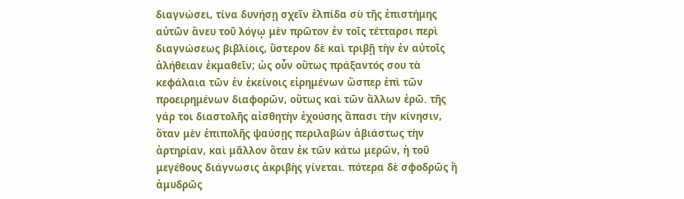διαγνώσει, τίνα δυνήσῃ σχεῖν ἐλπίδα σὺ τῆς ἐπιστήμης αὐτῶν ἄνευ τοῦ λόγῳ μὲν πρῶτον ἐν τοῖς τέτταρσι περὶ διαγνώσεως βιβλίοις, ὕστερον δὲ καὶ τριβῇ τὴν ἐν αὐτοῖς ἀλήθειαν ἐκμαθεῖν; ὡς οὖν οὕτως πράξαντός σου τὰ κεφάλαια τῶν ἐν ἐκείνοις εἰρημένων ὥσπερ ἐπὶ τῶν προειρημένων διαφορῶν, οὕτως καὶ τῶν ἄλλων ἐρῶ. τῆς γάρ τοι διαστολῆς αἰσθητὴν ἐχούσης ἅπασι τὴν κίνησιν, ὅταν μὲν ἐπιπολῆς ψαύσῃς περιλαβὼν ἀβιάστως τὴν ἀρτηρίαν, καὶ μᾶλλον ὅταν ἐκ τῶν κάτω μερῶν, ἡ τοῦ μεγέθους διάγνωσις ἀκριβὴς γίνεται. πότερα δὲ σφοδρῶς ἢ ἀμυδρῶς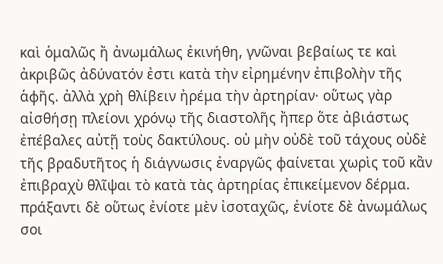καὶ ὁμαλῶς ἤ ἀνωμάλως ἐκινήθη, γνῶναι βεβαίως τε καὶ ἀκριβῶς ἀδύνατόν ἐστι κατὰ τὴν εἰρημένην ἐπιβολὴν τῆς ἁφῆς. ἀλλὰ χρὴ θλίβειν ἠρέμα τὴν ἀρτηρίαν· οὕτως γὰρ αἰσθήσῃ πλείονι χρόνῳ τῆς διαστολῆς ἤπερ ὅτε ἀβιάστως ἐπέβαλες αὐτῇ τοὺς δακτύλους. οὐ μὴν οὐδὲ τοῦ τάχους οὐδὲ τῆς βραδυτῆτος ἡ διάγνωσις ἐναργῶς φαίνεται χωρὶς τοῦ κἂν ἐπιβραχὺ θλῖψαι τὸ κατὰ τὰς ἀρτηρίας ἐπικείμενον δέρμα. πράξαντι δὲ οὕτως ἐνίοτε μὲν ἰσοταχῶς, ἐνίοτε δὲ ἀνωμάλως σοι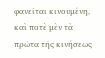φανεῖται κινουμένη, καὶ ποτὲ μὲν τὰ πρῶτα τῆς κινήσεως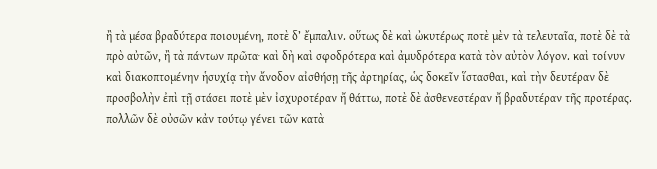ἢ τὰ μέσα βραδύτερα ποιουμένη, ποτὲ δ’ ἔμπαλιν. οὕτως δὲ καὶ ὠκυτέρως ποτὲ μὲν τὰ τελευταῖα, ποτὲ δὲ τὰ πρὸ αὐτῶν, ἢ τὰ πάντων πρῶτα· καὶ δὴ καὶ σφοδρότερα καὶ ἀμυδρότερα κατὰ τὸν αὐτὸν λόγον. καὶ τοίνυν καὶ διακοπτομένην ἡσυχίᾳ τὴν ἄνοδον αἰσθήσῃ τῆς ἀρτηρίας, ὡς δοκεῖν ἵστασθαι, καὶ τὴν δευτέραν δὲ προσβολὴν ἐπὶ τῇ στάσει ποτὲ μὲν ἰσχυροτέραν ἤ θάττω, ποτὲ δὲ ἀσθενεστέραν ἤ βραδυτέραν τῆς προτέρας. πολλῶν δὲ οὐσῶν κἀν τούτῳ γένει τῶν κατὰ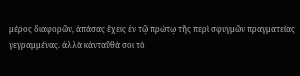μέρος διαφορῶν, ἁπάσας ἔχεις ἐν τῷ πρώτῳ τῆς περὶ σφυγμῶν πραγματείας γεγραμμένας. ἀλλὰ κἀνταῦθά σοι τὸ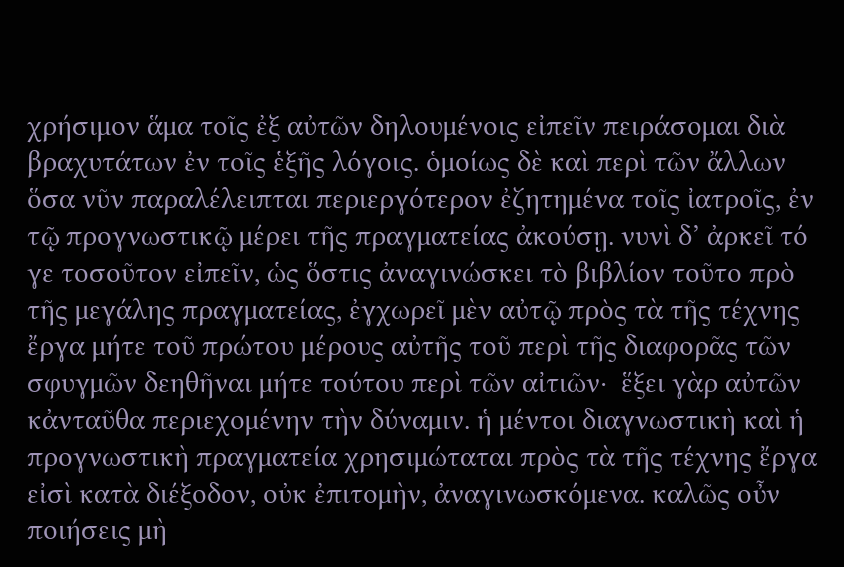χρήσιμον ἅμα τοῖς ἐξ αὐτῶν δηλουμένοις εἰπεῖν πειράσομαι διὰ βραχυτάτων ἐν τοῖς ἑξῆς λόγοις. ὁμοίως δὲ καὶ περὶ τῶν ἄλλων ὅσα νῦν παραλέλειπται περιεργότερον ἐζητημένα τοῖς ἰατροῖς, ἐν τῷ προγνωστικῷ μέρει τῆς πραγματείας ἀκούσῃ. νυνὶ δ’ ἀρκεῖ τό γε τοσοῦτον εἰπεῖν, ὡς ὅστις ἀναγινώσκει τὸ βιβλίον τοῦτο πρὸ τῆς μεγάλης πραγματείας, ἐγχωρεῖ μὲν αὐτῷ πρὸς τὰ τῆς τέχνης ἔργα μήτε τοῦ πρώτου μέρους αὐτῆς τοῦ περὶ τῆς διαφορᾶς τῶν σφυγμῶν δεηθῆναι μήτε τούτου περὶ τῶν αἰτιῶν·  ἕξει γὰρ αὐτῶν κἀνταῦθα περιεχομένην τὴν δύναμιν. ἡ μέντοι διαγνωστικὴ καὶ ἡ προγνωστικὴ πραγματεία χρησιμώταται πρὸς τὰ τῆς τέχνης ἔργα εἰσὶ κατὰ διέξοδον, οὐκ ἐπιτομὴν, ἀναγινωσκόμενα. καλῶς οὖν ποιήσεις μὴ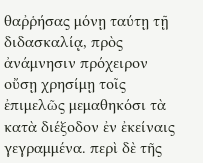θαῤῥήσας μόνῃ ταύτῃ τῇ διδασκαλίᾳ, πρὸς ἀνάμνησιν πρόχειρον οὔσῃ χρησίμῃ τοῖς ἐπιμελῶς μεμαθηκόσι τὰ κατὰ διέξοδον ἐν ἐκείναις γεγραμμένα. περὶ δὲ τῆς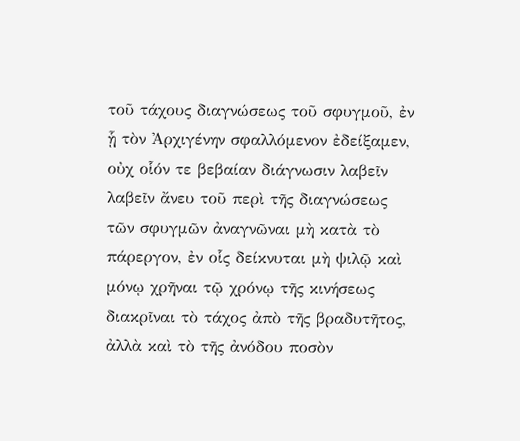τοῦ τάχους διαγνώσεως τοῦ σφυγμοῦ, ἐν ᾗ τὸν Ἀρχιγένην σφαλλόμενον ἐδείξαμεν, οὐχ οἷόν τε βεβαίαν διάγνωσιν λαβεῖν λαβεῖν ἄνευ τοῦ περὶ τῆς διαγνώσεως τῶν σφυγμῶν ἀναγνῶναι μὴ κατὰ τὸ πάρεργον, ἐν οἷς δείκνυται μὴ ψιλῷ καὶ μόνῳ χρῆναι τῷ χρόνῳ τῆς κινήσεως διακρῖναι τὸ τάχος ἀπὸ τῆς βραδυτῆτος, ἀλλὰ καὶ τὸ τῆς ἀνόδου ποσὸν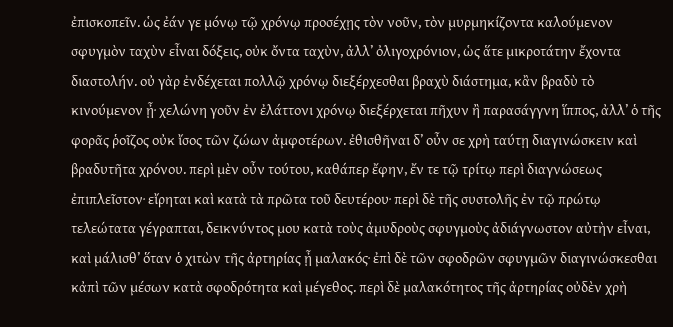ἐπισκοπεῖν. ὡς ἐάν γε μόνῳ τῷ χρόνῳ προσέχῃς τὸν νοῦν, τὸν μυρμηκίζοντα καλούμενον σφυγμὸν ταχὺν εἶναι δόξεις, οὐκ ὄντα ταχὺν, ἀλλ’ ὀλιγοχρόνιον, ὡς ἅτε μικροτάτην ἔχοντα διαστολήν. οὐ γὰρ ἐνδέχεται πολλῷ χρόνῳ διεξέρχεσθαι βραχὺ διάστημα, κἂν βραδὺ τὸ κινούμενον ᾖ· χελώνη γοῦν ἐν ἐλάττονι χρόνῳ διεξέρχεται πῆχυν ἢ παρασάγγνη ἵππος, ἀλλ’ ὁ τῆς φορᾶς ῥοῖζος οὐκ ἴσος τῶν ζώων ἀμφοτέρων. ἐθισθῆναι δ’ οὖν σε χρὴ ταύτῃ διαγινώσκειν καὶ βραδυτῆτα χρόνου. περὶ μὲν οὖν τούτου, καθάπερ ἔφην, ἔν τε τῷ τρίτῳ περὶ διαγνώσεως ἐπιπλεῖστον· εἴρηται καὶ κατὰ τὰ πρῶτα τοῦ δευτέρου· περὶ δὲ τῆς συστολῆς ἐν τῷ πρώτῳ τελεώτατα γέγραπται, δεικνύντος μου κατὰ τοὺς ἀμυδροὺς σφυγμοὺς ἀδιάγνωστον αὐτὴν εἶναι, καὶ μάλισθ’ ὅταν ὁ χιτὼν τῆς ἀρτηρίας ᾖ μαλακός· ἐπὶ δὲ τῶν σφοδρῶν σφυγμῶν διαγινώσκεσθαι κἀπὶ τῶν μέσων κατὰ σφοδρότητα καὶ μέγεθος. περὶ δὲ μαλακότητος τῆς ἀρτηρίας οὐδὲν χρὴ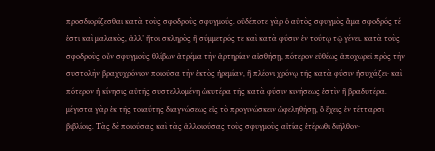προσδιορίζεσθαι κατὰ τοὺς σφοδροὺς σφυγμούς. οὐδέποτε γὰρ ὁ αὐτὸς σφυγμὸς ἅμα σφοδρός τέ ἐστι καὶ μαλακὸς, ἀλλ’ ἤτοι σκληρὸς ἢ σύμμετρός τε καὶ κατὰ φύσιν ἐν τούτῳ τῷ γένει. κατὰ τοὺς σφοδροὺς οὖν σφυγμοὺς θλίβων ἀτρέμα τὴν ἀρτηρίαν αἰσθήσῃ, πότερον εὐθέως ἀποχωρεῖ πρὸς τὴν συστολὴν βραχυχρόνιον ποιοῦσα τὴν ἐκτὸς ἠρεμίαν, ἢ πλέονι χρόνῳ τῆς κατὰ φύσιν ἡσυχάζει· καὶ πότερον ἡ κίνησις αὐτῆς συστελλομένη ὠκυτέρα τῆς κατὰ φύσιν κινήσεως ἐστὶν ἢ βραδυτέρα. μέγιστα γὰρ ἐκ τῆς τοιαύτης διαγνώσεως εἰς τὸ προγινώσκειν ὠφεληθήσῃ, ὃ ἔχεις ἐν τέτταρσι βιβλίοις. Τὰς δὲ ποιούσας καὶ τὰς ἀλλοιούσας τοὺς σφυγμοὺς αἰτίας ἑτέρωθι διῆλθον·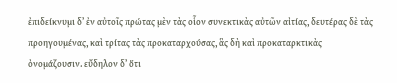ἐπιδείκνυμι δ’ ἐν αὐτοῖς πρώτας μὲν τὰς οἷον συνεκτικὰς αὐτῶν αἰτίας, δευτέρας δὲ τὰς προηγουμένας, καὶ τρίτας τὰς προκαταρχούσας, ἃς δὴ καὶ προκαταρκτικὰς ὀνομάζουσιν. εὔδηλον δ’ ὅτι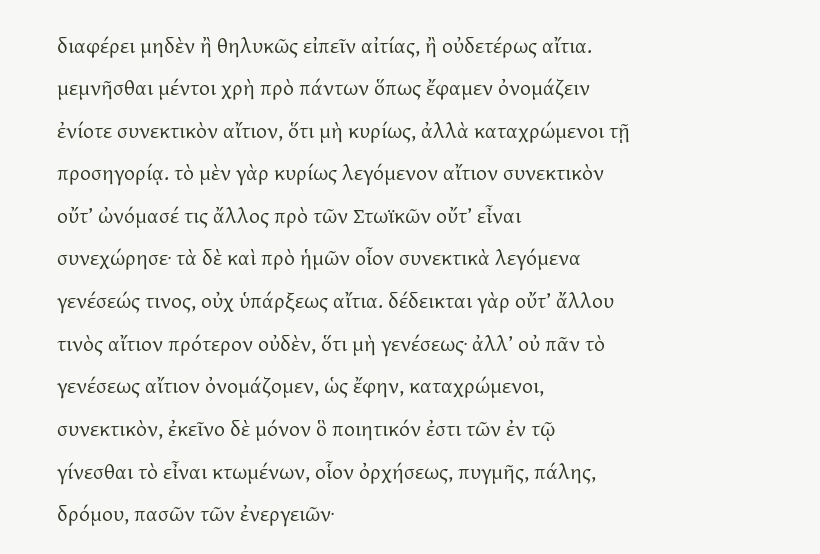διαφέρει μηδὲν ἢ θηλυκῶς εἰπεῖν αἰτίας, ἢ οὐδετέρως αἴτια. μεμνῆσθαι μέντοι χρὴ πρὸ πάντων ὅπως ἔφαμεν ὀνομάζειν ἐνίοτε συνεκτικὸν αἴτιον, ὅτι μὴ κυρίως, ἀλλὰ καταχρώμενοι τῇ προσηγορίᾳ. τὸ μὲν γὰρ κυρίως λεγόμενον αἴτιον συνεκτικὸν οὔτ’ ὠνόμασέ τις ἄλλος πρὸ τῶν Στωϊκῶν οὔτ’ εἶναι συνεχώρησε· τὰ δὲ καὶ πρὸ ἡμῶν οἷον συνεκτικὰ λεγόμενα γενέσεώς τινος, οὐχ ὑπάρξεως αἴτια. δέδεικται γὰρ οὔτ’ ἄλλου τινὸς αἴτιον πρότερον οὐδὲν, ὅτι μὴ γενέσεως· ἀλλ’ οὐ πᾶν τὸ γενέσεως αἴτιον ὀνομάζομεν, ὡς ἔφην, καταχρώμενοι, συνεκτικὸν, ἐκεῖνο δὲ μόνον ὃ ποιητικόν ἐστι τῶν ἐν τῷ γίνεσθαι τὸ εἶναι κτωμένων, οἷον ὀρχήσεως, πυγμῆς, πάλης, δρόμου, πασῶν τῶν ἐνεργειῶν·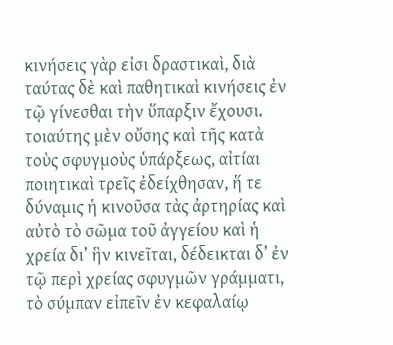κινήσεις γὰρ εἰσι δραστικαὶ, διὰ ταύτας δὲ καὶ παθητικαὶ κινήσεις ἐν τῷ γίνεσθαι τὴν ὕπαρξιν ἔχουσι. τοιαύτης μὲν οὔσης καὶ τῆς κατὰ τοὺς σφυγμοὺς ὑπάρξεως, αἰτίαι ποιητικαὶ τρεῖς ἐδείχθησαν, ἥ τε δύναμις ἡ κινοῦσα τὰς ἀρτηρίας καὶ αὐτὸ τὸ σῶμα τοῦ ἀγγείου καὶ ἡ χρεία δι’ ἣν κινεῖται, δέδεικται δ’ ἐν τῷ περὶ χρείας σφυγμῶν γράμματι, τὸ σύμπαν εἰπεῖν ἐν κεφαλαίῳ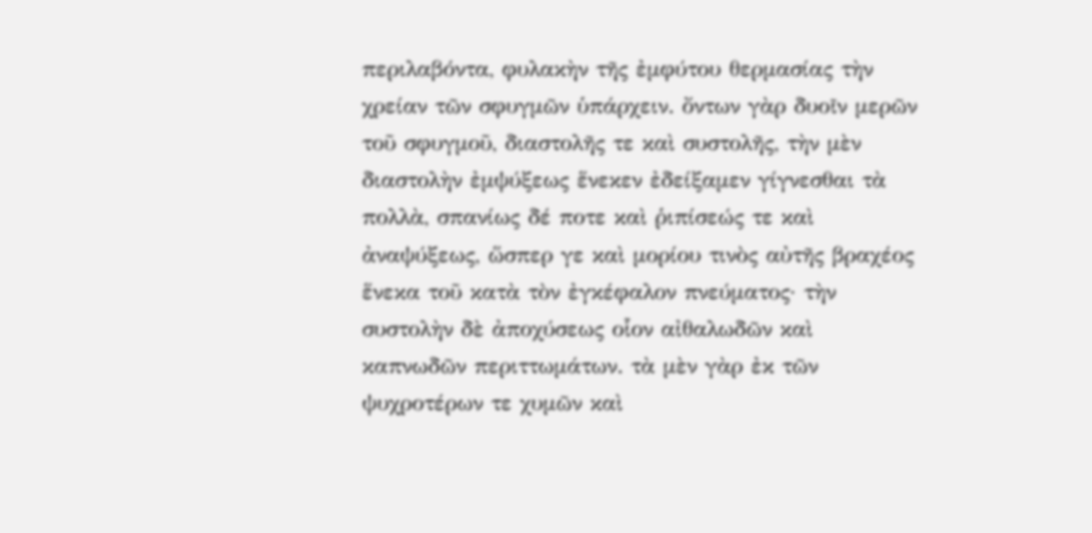περιλαβόντα, φυλακὴν τῆς ἐμφύτου θερμασίας τὴν χρείαν τῶν σφυγμῶν ὑπάρχειν. ὄντων γὰρ δυοῖν μερῶν τοῦ σφυγμοῦ, διαστολῆς τε καὶ συστολῆς, τὴν μὲν διαστολὴν ἐμψύξεως ἕνεκεν ἐδείξαμεν γίγνεσθαι τὰ πολλὰ, σπανίως δέ ποτε καὶ ῥιπίσεώς τε καὶ ἀναψύξεως, ὥσπερ γε καὶ μορίου τινὸς αὐτῆς βραχέος ἕνεκα τοῦ κατὰ τὸν ἐγκέφαλον πνεύματος· τὴν συστολὴν δὲ ἀποχύσεως οἷον αἰθαλωδῶν καὶ καπνωδῶν περιττωμάτων. τὰ μὲν γὰρ ἐκ τῶν ψυχροτέρων τε χυμῶν καὶ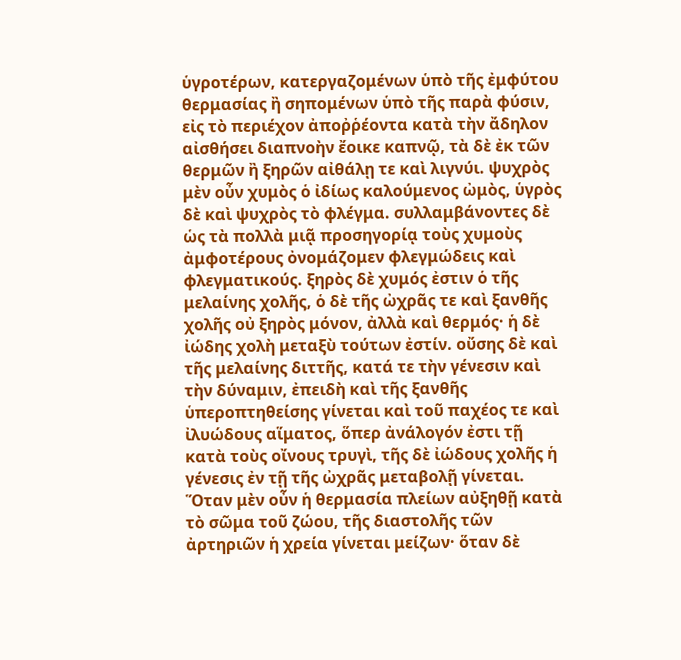ὑγροτέρων, κατεργαζομένων ὑπὸ τῆς ἐμφύτου θερμασίας ἢ σηπομένων ὑπὸ τῆς παρὰ φύσιν, εἰς τὸ περιέχον ἀποῤῥέοντα κατὰ τὴν ἄδηλον αἰσθήσει διαπνοὴν ἔοικε καπνῷ, τὰ δὲ ἐκ τῶν θερμῶν ἢ ξηρῶν αἰθάλῃ τε καὶ λιγνύι. ψυχρὸς μὲν οὖν χυμὸς ὁ ἰδίως καλούμενος ὠμὸς, ὑγρὸς δὲ καὶ ψυχρὸς τὸ φλέγμα. συλλαμβάνοντες δὲ ὡς τὰ πολλὰ μιᾷ προσηγορίᾳ τοὺς χυμοὺς ἀμφοτέρους ὀνομάζομεν φλεγμώδεις καὶ φλεγματικούς. ξηρὸς δὲ χυμός ἐστιν ὁ τῆς μελαίνης χολῆς, ὁ δὲ τῆς ὠχρᾶς τε καὶ ξανθῆς χολῆς οὐ ξηρὸς μόνον, ἀλλὰ καὶ θερμός· ἡ δὲ ἰώδης χολὴ μεταξὺ τούτων ἐστίν. οὔσης δὲ καὶ τῆς μελαίνης διττῆς, κατά τε τὴν γένεσιν καὶ τὴν δύναμιν, ἐπειδὴ καὶ τῆς ξανθῆς ὑπεροπτηθείσης γίνεται καὶ τοῦ παχέος τε καὶ ἰλυώδους αἵματος, ὅπερ ἀνάλογόν ἐστι τῇ κατὰ τοὺς οἴνους τρυγὶ, τῆς δὲ ἰώδους χολῆς ἡ γένεσις ἐν τῇ τῆς ὠχρᾶς μεταβολῇ γίνεται. Ὅταν μὲν οὖν ἡ θερμασία πλείων αὐξηθῇ κατὰ τὸ σῶμα τοῦ ζώου, τῆς διαστολῆς τῶν ἀρτηριῶν ἡ χρεία γίνεται μείζων· ὅταν δὲ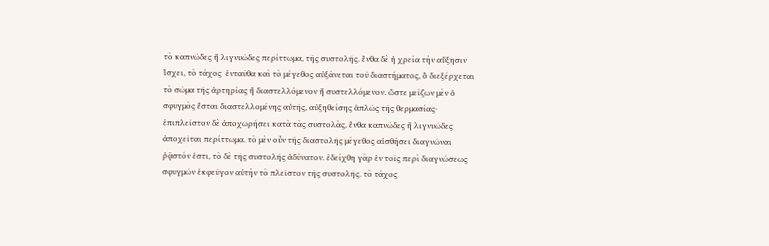τὸ καπνῶδες ἢ λιγνυῶδες περίττωμα, τῆς συστολῆς. ἔνθα δὲ ἡ χρεία τὴν αὔξησιν ἴσχει, τὸ τάχος  ἐνταῦθα καὶ τὸ μέγεθος αὐξάνεται τοῦ διαστήματος, ὃ διεξέρχεται τὸ σῶμα τῆς ἀρτηρίας ἢ διαστελλόμενον ἢ συστελλόμενον. ὥστε μείζων μὲν ὁ σφυγμὸς ἔσται διαστελλομένης αὐτῆς, αὐξηθείσης ἁπλῶς τῆς θερμασίας· ἐπιπλεῖστον δὲ ἀποχωρήσει κατὰ τὰς συστολὰς, ἔνθα καπνῶδες ἢ λιγνυῶδες ἀποχεῖται περίττωμα. τὸ μὲν οὖν τῆς διαστολῆς μέγεθος αἰσθήσει διαγνῶναι ῥᾷστόν ἐστι, τὸ δὲ τῆς συστολῆς ἀδύνατον. ἐδείχθη γὰρ ἐν τοῖς περὶ διαγνώσεως σφυγμῶν ἐκφεῦγον αὐτὴν τὸ πλεῖστον τῆς συστολῆς. τὸ τάχος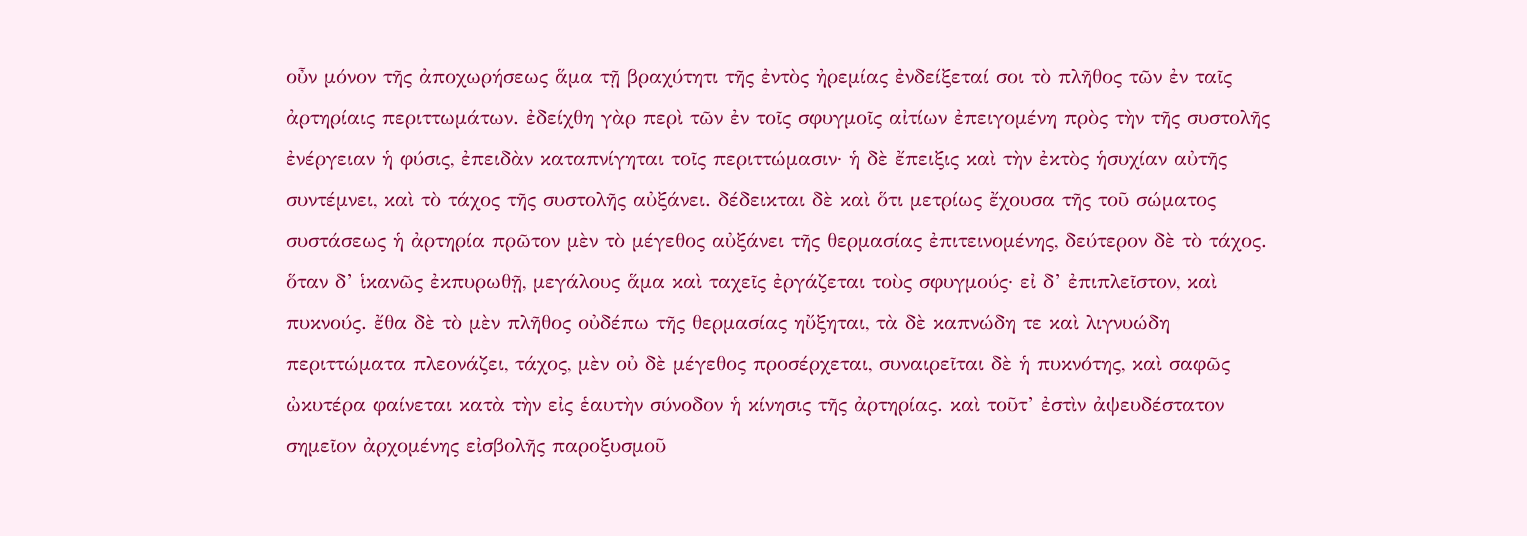οὖν μόνον τῆς ἀποχωρήσεως ἅμα τῇ βραχύτητι τῆς ἐντὸς ἠρεμίας ἐνδείξεταί σοι τὸ πλῆθος τῶν ἐν ταῖς ἀρτηρίαις περιττωμάτων. ἐδείχθη γὰρ περὶ τῶν ἐν τοῖς σφυγμοῖς αἰτίων ἐπειγομένη πρὸς τὴν τῆς συστολῆς ἐνέργειαν ἡ φύσις, ἐπειδὰν καταπνίγηται τοῖς περιττώμασιν· ἡ δὲ ἔπειξις καὶ τὴν ἐκτὸς ἡσυχίαν αὐτῆς συντέμνει, καὶ τὸ τάχος τῆς συστολῆς αὐξάνει. δέδεικται δὲ καὶ ὅτι μετρίως ἔχουσα τῆς τοῦ σώματος συστάσεως ἡ ἀρτηρία πρῶτον μὲν τὸ μέγεθος αὐξάνει τῆς θερμασίας ἐπιτεινομένης, δεύτερον δὲ τὸ τάχος. ὅταν δ’ ἱκανῶς ἐκπυρωθῇ, μεγάλους ἅμα καὶ ταχεῖς ἐργάζεται τοὺς σφυγμούς· εἰ δ’ ἐπιπλεῖστον, καὶ πυκνούς. ἔθα δὲ τὸ μὲν πλῆθος οὐδέπω τῆς θερμασίας ηὔξηται, τὰ δὲ καπνώδη τε καὶ λιγνυώδη περιττώματα πλεονάζει, τάχος, μὲν οὐ δὲ μέγεθος προσέρχεται, συναιρεῖται δὲ ἡ πυκνότης, καὶ σαφῶς ὠκυτέρα φαίνεται κατὰ τὴν εἰς ἑαυτὴν σύνοδον ἡ κίνησις τῆς ἀρτηρίας. καὶ τοῦτ’ ἐστὶν ἀψευδέστατον σημεῖον ἀρχομένης εἰσβολῆς παροξυσμοῦ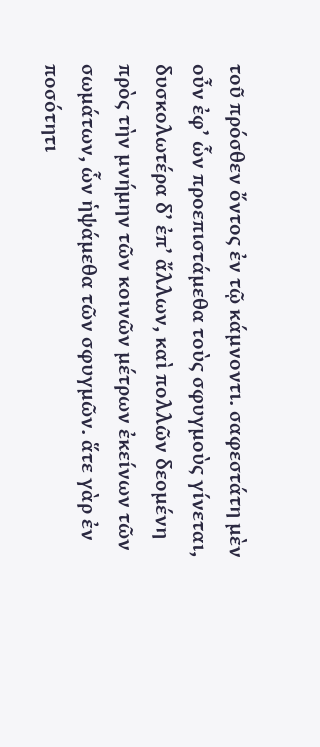τοῦ πρόσθεν ὄντος ἐν τῷ κάμνοντι. σαφεστάτη μὲν οὖν ἐφ’ ὧν προεπιστάμεθα τοὺς σφυγμοὺς γίνεται, δυσκολωτέρα δ’ ἐπ’ ἄλλων, καὶ πολλῶν δεομένη πρὸς τὴν μνήμην τῶν κοινῶν μέτρων ἐκείνων τῶν σωμάτων, ὧν ἡψάμεθα τῶν σφυγμῶν. ἅτε γὰρ ἐν ποσότητι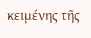κειμένης τῆς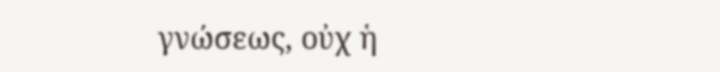γνώσεως, οὐχ ἡ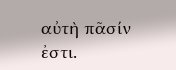αὐτὴ πᾶσίν ἐστι.